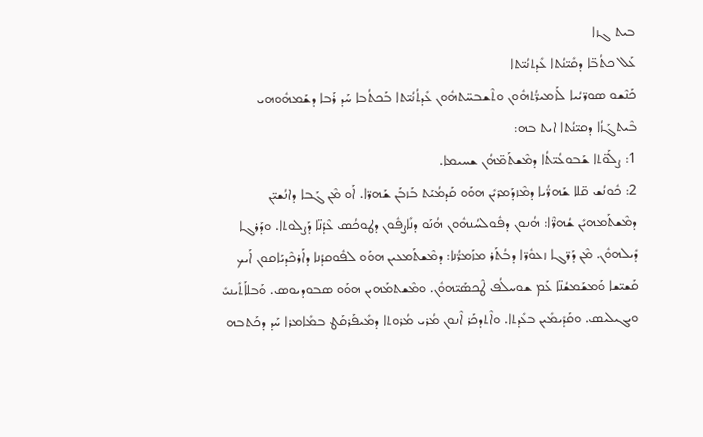ܒܝܬ ܓܙܐ
ܥܰܠ ܟܬܳܒ̈ܐ ܕܩܺܝ̈ܢܳܬܐ ܥܺܕܬܢܳܝ̈ܬܐ
ܟܰܢܶܫܘ ܣܘܪ̈ܝܳܝܐ ܠܰܙܡܝܪ̈ܳܬܗܽܘܢ ܘܬܶܫܒܚ̈ܬܗܽܘܢ ܥܺܕܬܳܢܳܝ̈ܬܐ ܒܰܟܬܳܒܐ ܚܰܕ ܪܰܒܐ ܕܫܰܡܗܽܘܗܝ ܒܶܝܬܓܰܙܳܐ ܕܩܝ̈ܢܳܬܐ ܐܝܬ ܒܗ:
1: ܨܠܰܘ̈ܬܐ ܫܰܒܘܥܳܝ̈ܬܳܐ ܕܡܶܫܬܰܡ̈ܗܳܢ ܫܚܝܡܐ.
2: ܟܽܘܢܳܫ ܩ̈ܠܐ ܫܰܗܪ̈ܳܝܐ ܕܡܶܙܕܰܡܪܝܺܢ ܗܘܰܘ ܩܰܕܡܳܝܰܬ ܒܰܙܒܰܢ ܫܰܗܪ̈ܐ. ܐܰܘ ܡܶܢ ܓܰܒܐ ܕܐܢܳܫܝ̈ܢ ܕܡܶܫܬܰܡܗܝܺܢ ܫܳܗܪ̈ܶܐ: ܗܳܢܘܢ ܕܦܽܘܠܚܳܢܗܽܘܢ ܗܳܢܰܘ ܕܢܺܐܨܦܽܘܢ ܕܛܘܟܳܣ ܥܶܕܳܢ̈ܐ ܕܰܨܠܘܬܐ. ܘܕܰܪܓܐ ܕܺܝܠܗܘܽܢ. ܡܶܢ ܕܰܪ̈ܓܐ ܙܥܘܽܪ̈ܐ ܕܒܳܬܰܪ ܡܙܰܡܪ̈ܳܢܐ: ܕܡܶܫܬܰܡܥܝܢ ܗܘܰܘ ܠܦܽܘܩܕܳܢܐ ܕܐܰܪܟܶܕܝܰܐܩܘܢ ܐܰܝܟ ܩܰܫܝ̈ܫܐ ܘܰܡܫܰܡܫܳܢ̈ܐ ܥܰܡ ܫܘܚܠܳܦ ܛܶܟܣܰܝ̈ܗܘܽܢ. ܘܡܶܫܬܡܰܗܝܢ ܗܘܰܘ ܣܒܘܕܝܘܣ. ܘܰܒܠܐܰܬܺܝܢܝܺ ܘܝܓܝܠܝܣ. ܘܩܰܕܺܝܡܺܝܢ ܒܥܺܕܬܐ. ܘܐܶܬܕܟܰܪ ܐܶܢܘܢ ܡܳܪܝ ܡܳܪܘܬܐ ܕܡܺܝܦܰܪܩܰܛ ܒܡܺܐܡܪܐ ܚܰܕ ܕܟܰܬܒܗ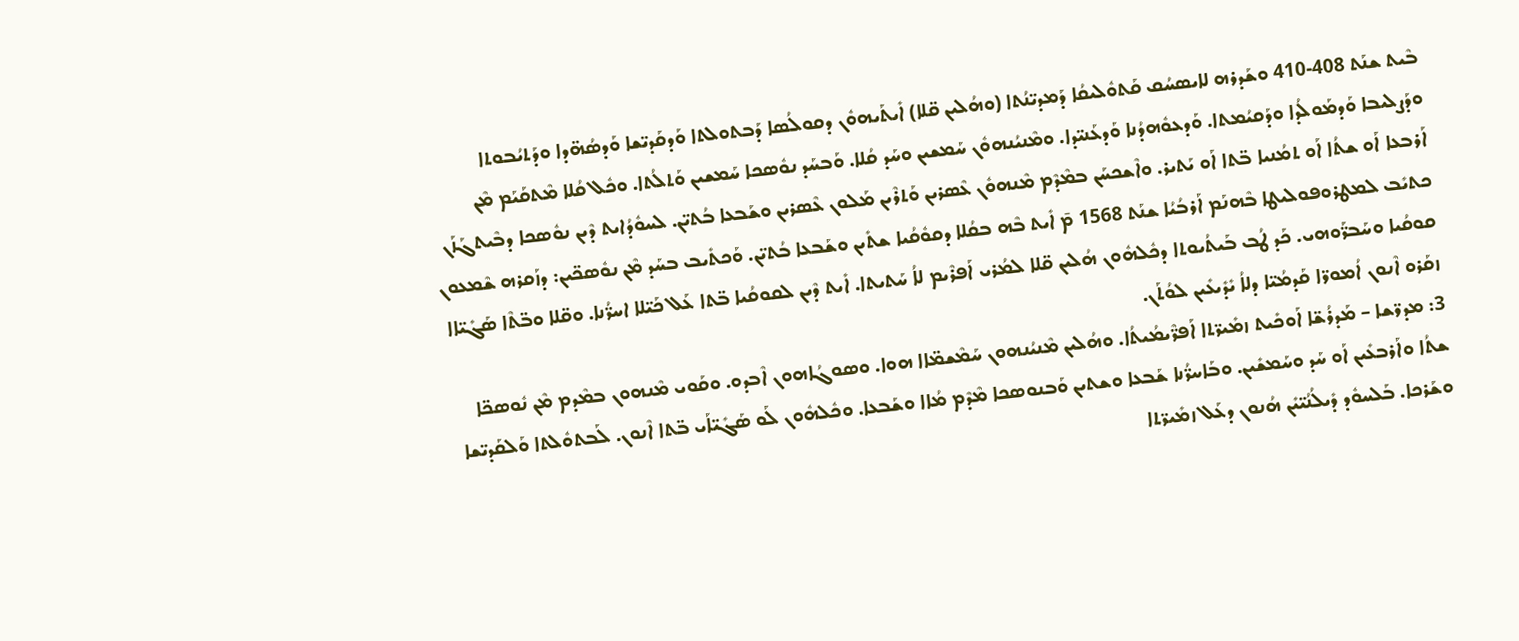ܒܶܝܬ ܫܢܰܬ 408-410 ܘܫܰܕܪܗ ܠܐܝܣܚܳܩ ܩܰܬܘܽܠܝܩܳܐ ܕܰܡܕܝ̈ܢܳܬܐ (ܘܗܳܠܝܢ ܩ̈ܠܐ) ܐܺܝܬܰܝܗܘܽܢ ܕܩܘܠܳܣܐ ܕܰܒܬܘܠܬܐ ܘܰܕܩܰܕܝ̈ܫܐ ܘܰܕܣܳܗ̈ܕܐ ܘܕܰܬܝܳܒܘܬܐ ܘܕܰܨܠܝܒܐ ܘܰܕܡܰܘܠܳܕܐ ܘܕܰܩܝܳܡܬܐ. ܘܰܕܥܘܽܗܕܳܢܐ ܘܰܕܥܰܢܝ̈ܕܐ. ܘܡܶܢܝܳܢܗܘܽܢ ܚܰܡܫܝܢ ܘܚܰܕ ܩܳܠܐ. ܘܰܒܚܰܕ ܢܘܽܣܟܐ ܚܰܡܫܝܢ ܘܰܬܠܳܬܐ. ܘܟܽܠ ܩܳܠܐ ܡܶܬܩܰܝܰܡ ܡܶܢ ܐܰܪܒܥܐ ܐܰܘ ܫܬܳܐ ܐܰܘ ܬܡܳܢܝܐ ܒ̈ܬܐ ܐܰܘ ܝܰܬܝܪ. ܘܐܶܫܟܚܰܢ ܒܡܶܕܶܡ ܡܶܢܗܘܽܢ ܥܶܣܪܝܢ ܘܰܬܪܶܝܢ ܡܰܠܘܢ ܥܶܣܪܝܢ ܘܫܰܒܥܐ ܒܳܬܝ̈ܢ. ܠܚܘܽܕܳܐܝܬ ܕܶܝܢ ܢܘܽܣܟܐ ܕܒܶܝܬܓܰܙܰܢ ܟܬܝܺܒ ܠܡܛܪܘܦܘܠܝܛܐ ܒܶܗܢܰܡ ܐܰܪܒܳܝܳܐ ܫܢܰܬ 1568 ܡ̄ ܐܺܝܬ ܒܶܗ ܒܩܳܠܐ ܕܩܘܽܩܳܝܐ ܫܬܺܝܢ ܘܫܰܒܥܐ ܒܳܬܝ̈ܢ. ܘܰܟܬܺܝܒ ܒܚܰܕ ܡܶܢ ܢܘܽܣܟ̈ܝܢ: ܕܙܰܩܪܗ ܫܶܡܥܘܢ ܩܘܩܳܝܐ ܘܚܰܒܪ̈ܰܘܗܝ. ܟܰܕ ܛܳܒ ܒܰܝܬܳܝܘܬܐ ܕܟܽܠܗܽܘܢ ܗܳܠܝܢ ܩ̈ܠܐ ܠܡܳܪܝ ܐܰܦܪܶܝܡ ܠܐܳ ܚܰܬܝܬܐ. ܐܺܝܬ ܕܶܝܢ ܠܩܘܩܳܝܐ ܒ̈ܬܐ ܥܰܠ ܟܰܝ̈ܠܐ ܐܚܪ̈ܳܢܐ. ܘܩ̈ܠܐ ܘܒ̈ܬܶܐ ܣܰܓܺܝ̈ܐܐ ܙܩܰܪܘ ܐܶܢܘܢ ܐܳܡܘܪ̈ܐ ܩܰܕܡܳܝ̈ܐ ܕܠܐܳ ܝܺܕܺܝܥܺܝܢ ܠܘܳܬܰܢ.
3: ܡܕܪ̈ܫܐ – ܡܰܕܪܳܫ̈ܐ ܐܰܘܟܺܝܬ ܙܡܺܝܪ̈ܬܐ ܐܰܦܪ̈ܶܝܡܳܝܬܳܐ. ܘܗܳܠܝܢ ܡܶܢܝܳܢܗܘܢ ܚܰܡܶܫܡ̈ܐܐ ܗܘܐ. ܘܣܘܓܳܐܗܘܢ ܐܶܒܕܘ. ܘܩܰܘܝ ܡܶܢܗܘܢ ܒܡܶܕܡ ܡܶܢ ܢܽܘܣܟ̈ܐ ܫܬܳܐ ܘܐܰܪܒܥܺܝܢ ܐܰܘ ܚܰܕ ܘܚܰܡܫܺܝܢ. ܘܒܰܐܚܪ̈ܳܢܐ ܫܰܒܥܐ ܘܫܬܝܢ ܘܰܒܢܘܣܟܐ ܡܶܕܶܡ ܡܳܐܐ ܘܫܰܒܥܐ. ܘܟܽܠܗܽܘܢ ܠܰܘ ܣܰܓܺܝ̈ܐܰܝ ܒ̈ܬܐ ܐܶܢܘܢ. ܠܰܒܬܘܽܠܬܐ ܘܰܠܩܰܕܝ̈ܫܐ ܘܫܰܪܟܐ. ܒܰܠܚܘܽܕ ܕܺܝܠܳܢܳܝ̈ܝܺܢ ܗܳܢܘܢ ܕܥܰܠ ܙܡܺܝܪ̈ܬܐ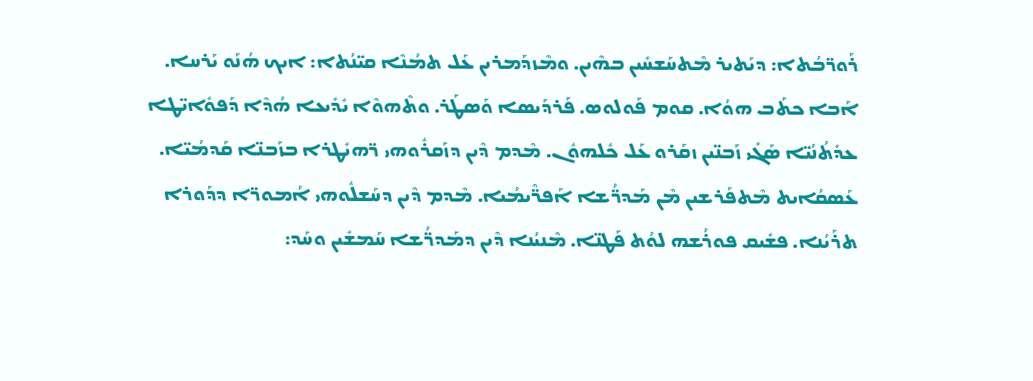ܪܰܘܪ̈ܒܳܬܐ: ܕܝܰܬܝܪ ܡܶܬܚܰܫܚܺܝܢ ܒܗܶܝܢ. ܘܡܶܙܕܰܡܪܝܢ ܥܰܠ ܬܡܳܢܶܐ ܩܝ̈ܢܳܬܐ: ܐܝܟ ܗܳܢܰܘ ܝܰܪܚܐ. ܐܰܒܐ ܟܬܰܒ ܗܘܳܐ. ܩܘܡ ܦܰܘܠܘܣ. ܦܰܪܕܰܝܣܐ ܘܰܣܛܰܪ. ܘܬܶܗܘܶܐ ܝܺܕܺܝܥܐ ܗܳܕܶܐ ܕܰܦܘܺܐܝ̈ܛܐ ܥܕܺܬܳܢܳܝ̈ܐ ܣܰܓܺܝ ܙܰܒܢ̈ܝܢ ܙܩܰܪܘ ܥܰܠ ܟܽܠܗܘܽܢ. ܡܶܕܡ ܕܶܝܢ ܕܙܰܩܪܽܘܗܝ ܪ̈ܗܝܺܛܪܐ ܒܙܰܒܢ̈ܐ ܩܰܕܡܳܝ̈ܐ. ܥܰܣܩܳܐܝܬ ܡܶܬܦܰܪܫܝܢ ܡܶܢ ܡܰܕܪ̈ܳܫܐ ܐܰܦܪ̈ܶܝܡܳܝܐ. ܡܶܕܡ ܕܶܝܢ ܕܚܰܫܠܽܘܗܝ ܐܳܡܘܪ̈ܐ ܕܕܰܘܪܐ ܬܪܰܝܳܢܐ. ܦܫܺܝܩ ܦܘܪܳܫܗ ܠܘܳܬ ܦܰܛܢ̈ܐ. ܡܶܢܝܳܢܐ ܕܶܝܢ ܕܡܰܕܪ̈ܳܫܐ ܚܰܡܫܺܝܢ ܘܚܰܕ: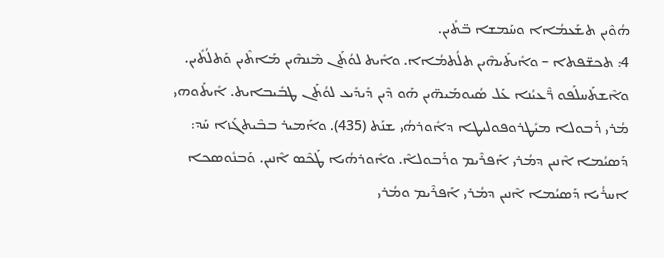ܗܳܘܶܝܢ ܬܫܰܥܡܳܐܐ ܘܚܰܡܫܐ ܒ̈ܬܺܝܢ.
4: ܬܟܫ̈ܦܬܐ – ܘܐܺܝܬܰܝܗܶܝܢ ܬܠܳܬܡܳܐܐ. ܘܐܺܝܬ ܠܘܳܬܰܢ ܡܶܢܗܶܝܢ ܡܰܐܬܶܝܢ ܘܰܬܠܳܬܺܝܢ. ܘܐܶܫܬܰܚܠܰܦܘ ܪ̈ܶܥܝܳܢܐ ܥܰܠ ܣܳܝܘܡܰܝܗ̈ܝܢ ܗܰܘ ܕܶܝܢ ܕܺܝܕܺܝܥ ܠܘܳܬܰܢ ܛܒܺܝܒܐܝܬ. ܐܺܝܬܰܘܗܝ ܡܳܪܝ ܪܰܒܘܠܐ ܡܝܺܛܪܘܦܘܠܝܛܐ ܕܐܽܘܪܗܳܝ ܫܢܰܬ (435). ܘܐܰܡܝܪ ܒܒܶܝܬܓܰܙܐ ܚܰܕ: ܕܰܣܝܳܡܐ ܐܶܢܝܢ ܕܡܳܪܝ ܐܰܦܪܶܝܡ ܘܪܰܒܘܠܐܶ. ܘܐܽܘܪܗܳܝܐ ܛܰܟܶܣ ܐܶܢܝܢ. ܘܰܒܢܽܘܣܟܐ ܐܚܪܳܝܐ ܕܰܣܝܳܡܐ ܐܶܢܝܢ ܕܡܳܪܝ ܐܰܦܪܶܝܡ ܘܡܳܪܝ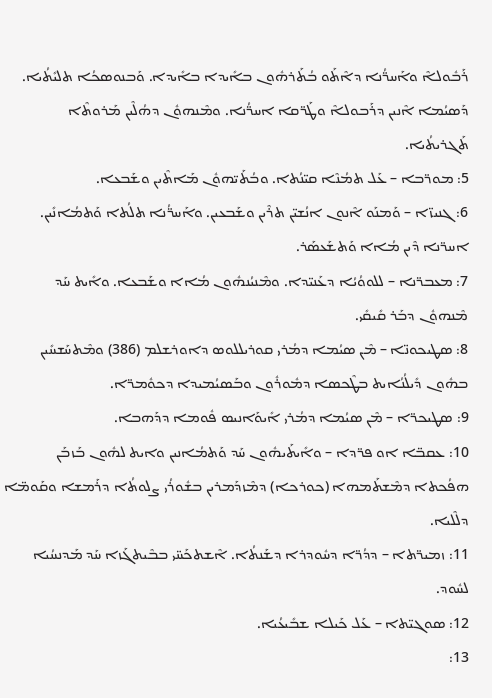ܪܰܒܽܘܠܐܶ ܘܐܰܚܪ̈ܳܢܐ ܕܐܶܬܰܘ ܒܳܬܰܪܗܽܘܢ ܒܐܺܝܕܐ ܒܐܺܝܕܐ. ܘܰܒܢܘܣܟܳܐ ܬܠܝܺܬܳܝܐ. ܕܰܣܝܳܡܐ ܐܶܢܝܢ ܕܪܰܒܘܠܐܶ ܘܛܰܪ̈ܩܐ ܐܚܪ̈ܳܢܐ. ܘܡܶܢܗܘܽܢ ܕܗܳܠܶܝܢ ܡܰܪܘܬܶܐ ܬܰܓܪܝܬܳܝܐ.
5: ܡܘܪ̈ܒܐ – ܥܰܠ ܬܡܳܢܶܐ ܩܝ̈ܢܳܬܐ. ܘܒܳܬܰܝ̈ܗܘܽܢ ܡܰܐܬܶܝܢ ܘܫܰܒܥܐ.
6: ܓܢܝܙ̈ܐ – ܘܰܡܢܰܘ ܐܶܢܘܢ ܐܢܳܫܝ̈ܢ ܬܪܶܝܢ ܘܫܰܒܥܝܢ. ܘܐܰܚܪ̈ܳܢܐ ܬܠܳܬܐ ܘܰܬܡܳܐܢܺܝܢ. ܐܚܪ̈ܢܐ ܕܶܝܢ ܡܳܐܐ ܘܰܬܫܰܥܣܰܪ.
7: ܡܥܒܪ̈ܢܐ – ܠܠܘܘܳܝܳܐ ܕܥܰܢܝ̈ܕܐ. ܘܡܶܢܝܳܢܗܽܘܢ ܡܳܐܐ ܘܫܰܒܥܐ. ܘܐܺܝܬ ܚܰܕ ܡܶܢܗܘܽܢ ܕܒܰܪ ܩܺܝܩܺܝ.
8: ܣܛܝܟܘܢ̈ܐ – ܡܶܢ ܣܝܳܡܐ ܕܡܳܪܝ ܩܘܪܝܠܠܘܣ ܕܐܘܪܫܠܡ (386) ܘܡܶܬܚܰܫܚܺܝܢ ܒܗܽܘܢ ܕܺܝܠܳܢܳܐܝܬ ܒܛܶܟܣܐ ܕܡܽܘܪܽܘܢ ܘܒܰܣܝܳܡܝܕܐ ܕܟܘܽܡܪ̈ܐ.
9: ܣܛܝܟܪ̈ܐ – ܡܶܢ ܣܝܳܡܐ ܕܡܳܪܝ ܐܺܝܘܰܐܢܝܣ ܦܽܘܡܐ ܕܕܰܗܒܐ.
10: ܥܩܒ̈ܐ ܐܘ ܦܪ̈ܕܐ – ܘܐܺܝܬܰܝܗܽܘܢ ܚܰܕ ܘܰܬܡܳܐܢܝܢ ܘܐܝܬ ܠܗܽܘܢ ܒܰܙܒܰܢ ܗܦܳܟܬܐ ܕܡܶܫܬܰܡܗܐ (ܟܘܪܟܐ) ܕܡܶܙܕܰܡܪܝܢ ܒܫܽܘܪܳܝ ܨܠܘܬܳܐ ܕܪܰܡܫܐ ܘܩܰܘܡ̈ܐ ܕܠܶܠܝܐ.
11: ܙܡܝܪ̈ܬܐ – ܕܕܳܪ̈ܐ ܕܚܽܘܕܪܐ ܕܫܰܢܬܳܐ. ܐܶܫܬܟܰܚ̈ܝ ܒܒܶܝܬܓܰܙܐ ܚܰܕ ܡܰܕܢܚܳܝܐ ܠܚܽܘܕ.
12: ܣܘܓܝ̈ܬܐ – ܥܰܠ ܟܰܝܠܐ ܫܒܺܝܥܳܝܐ.
13: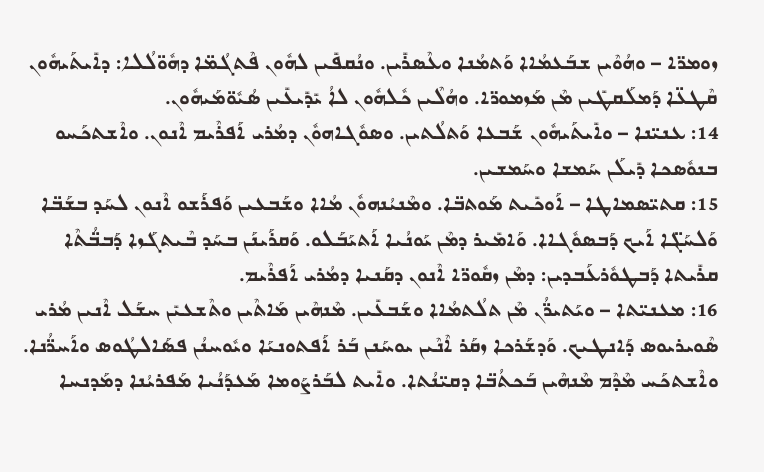ܙܘܡܪ̈ܐ – ܘܗܳܘܶܝܢ ܫܒܰܥܡܳܐܐ ܘܰܬܡܳܢܐ ܘܥܶܣܪܺܝܢ. ܘܢܳܩܦܺܝܢ ܠܗܽܘܢ ܦܶܬܓܳܡ̈ܐ ܕܗܽܘ̈ܠܳܠܐ: ܕܐܺܝܬܰܝܗܽܘܢ ܩܶܛܥ̈ܐ ܕܰܡܠܰܩܛܺܝܢ ܡܶܢ ܡܰܙܡܘܪ̈ܐ. ܘܗܳܠܶܝܢ ܟܽܠܗܽܘܢ ܠܐܳ ܝܺܕܺܝܥܺܝܢ ܣܳܝܽܘ̈ܡܰܝܗܽܘܢ.
14: ܥܢܝ̈ܢܐ – ܘܐܺܝܬܰܝܗܽܘܢ ܫܰܒܥܐ ܘܰܬܠܳܬܝܢ. ܘܣܘܽܓܐܗܘܽܢ ܕܡܳܪܝ ܐܰܦܪܶܝܡ ܐܶܢܘܢ. ܘܐܶܫܬܟܰܚܘ ܒܢܘܽܣܟܐ ܕܺܝܠܰܢ ܚܰܡܫܐ ܘܚܰܡܫܝܢ.
15: ܩܬܝ̈ܣܡܐܛܐ – ܐܰܘܟܺܝܬ ܡܰܘܬܒ̈ܐ. ܘܡܶܢܝܳܢܗܘܽܢ ܡܳܐܐ ܘܫܰܒܥܝܢ ܘܰܦܪܰܫܘ ܐܶܢܘܢ ܠܚܰܕ ܒܫܰܒ̈ܐ ܘܰܠܚܰܓ̈ܐ ܐܰܝܟ ܕܰܒܣܘܽܓܐܐ. ܘܰܐܡܺܝܪ ܕܡܶܢ ܝܰܘܢܳܝܐ ܐܰܬܝܰܒܰܠܘ. ܘܰܩܪܰܝܢܰܢ ܒܚܰܕ ܒܶܝܬܓܰܙܐ ܕܰܒܒ̈ܳܬܶܐ ܩܪܺܝܬܐ ܕܰܒܛܘܽܪܥܰܒܕܝܢ: ܕܡܶܢ ܙܩܽܘܪ̈ܐ ܐܶܢܘܢ ܕܩܰܢܝܐ ܕܡܳܪܝ ܐܰܦܪܶܝܡ.
16: ܡܥܢܝ̈ܬܐ – ܘܝܰܬܝܪ̈ܳܢ ܡܶܢ ܬܠܳܬܡܳܐܐ ܘܫܰܒܥܺܝܢ. ܡܶܢܗܶܝܢ ܡܰܐܬܶܝܢ ܘܬܶܫܥܝܺܢ ܚܫܰܠ ܐܶܢܝܢ ܡܳܪܝ ܣܶܘܝܪܝܘܣ ܕܰܐܢܛܝܟ. ܘܰܕܫܰܪܟܐ ܙܩܰܪ ܐܶܢܶܝܢ ܝܘܚܰܢܢ ܒܰܪ ܐܰܦܬܘܢܝܰܐ ܘܝܽܘܚܢܳܢ ܦܣܰܐܠܛܳܘܣ ܘܐܰܚܪ̈ܳܢܐ. ܘܐܶܫܬܟܰܚ ܡܶܕܶܡ ܡܶܢܗܶܝܢ ܒܰܟܬܳܒ̈ܐ ܕܩܝ̈ܢܳܬܐ. ܘܐܺܝܬ ܠܒܰܪܨܰܘܡܐ ܡܰܥܕܰܢܳܝܐ ܡܰܦܪܝܳܢܐ ܕܡܰܕܢܚܐ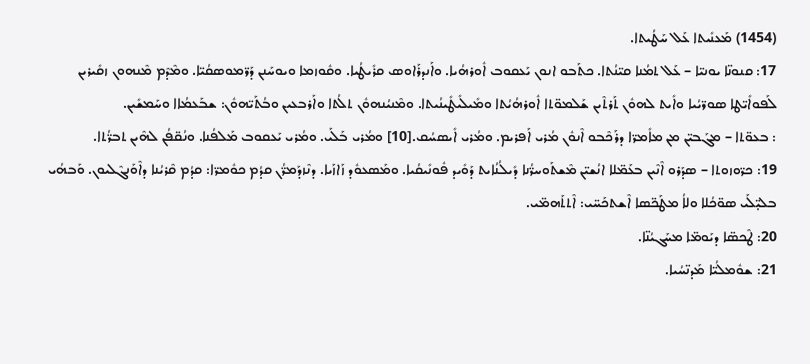(1454) ܡܰܥܢܺܝܬܐ ܥܰܠ ܚܰܛܳܝܬܐ.
17: ܩܢܘܢ̈ܐ ܝܘܢܝ̈ܐ – ܥܰܠ ܬܡܳܢܐ ܩܝ̈ܢܳܬܐ. ܟܬܰܒܘ ܐܢܘܢ ܝܰܥܩܘܒ ܐܽܘܪܗܳܝܐ. ܘܐܰܢܕܪܰܐܘܣ ܩܪܺܝܛܳܝܐ. ܘܩܽܘܙܡܐ ܘܝܘܚܰܢܢ ܕܰܪ̈ܡܘܣܩܳܝ̈ܐ. ܘܡܶܕܶܡ ܡܶܢܗܘܢ ܙܩܺܝܪܝܢ ܠܰܦܘܐܺܝ̈ܛܐ ܣܘܪ̈ܝܳܝܐ ܘܐܺܝܬ ܠܗܘܽܢ ܬܰܪܬܶܝܢ ܫܰܠܡܘ̈ܬܐ ܐܽܘܪܗܳܝܳܬܐ ܘܡܺܝܠܺܝܛܺܝܢܳܝܬܐ. ܘܡܶܢܝܳܢܗܘܽܢ ܬܠܳܬܐ ܘܐܰܪܒܥܝܢ ܘܒܳܬܰܝ̈ܗܘܽܢ: ܫܒܰܥܡܳܐܐ ܘܚܰܡܫܺܝܢ.
: ܒܥܘ̈ܬܐ – ܡܓܰܒܝ̈ܢ ܡܢ ܡܐܺܡܪ̈ܐ ܕܪܰܟܶܒܘ ܐܶܢܘܽܢ ܡܳܪܝ ܐܰܦܪܝܡ. ܘܡܳܪܝ ܐܺܝܣܚܳܩ.[10] ܘܡܳܪܝ ܒܰܠܰܝ. ܘܡܳܪܝ ܝܰܥܩܘܒ ܡܰܠܦܳܢܐ. ܘܢܳܩ̈ܦܳܢ ܠܗܶܝܢ ܬܒܪ̈ܳܬܐ.
19: ܟܪ̈ܘܙܘܬܐ – ܣܕܰܪܘ ܐܶܢܶܝܢ ܒܥܰܡ̈ܠܐ ܐܢܳܫܝ̈ܢ ܡܶܫܬܰܘܚܪ̈ܳܢܐ ܕܺܝܠܳܢܳܐܝܬ ܕܰܘܺܝܕ ܦܽܘܢܺܝܩܳܝܐ. ܘܡܰܣܥܘܽܕ ܙܰܐܙܰܝܐ. ܕܢܶܙܕܰܡܪ̈ܳܢ ܩܕܳܡ ܟܘܽܡܪ̈ܐ: ܩܕܳܡ ܩܶܪܝܳܢܐ ܕܐܶܘܰܢܓܶܠܝܘܢ. ܘܰܒܗܳܝ ܒܠܝ̣̈ܠܰܝ ܣܘ̈ܟܳܠܐ ܘܠܐܳ ܡܛܰܟ̈ܣܐ ܐܶܫܬܟܰܚ̈ܝ: ܐܶܬܬܰܗܡ̈ܝ.
20: ܛܶܟܣ̈ܐ ܕܝܰܘܡ̈ܐ ܡܚܰܓܝܳܢ̈ܐ.
21: ܫܘܽܡܠܳܝ̈ܐ ܡܰܕܢ̈ܚܳܝܐ.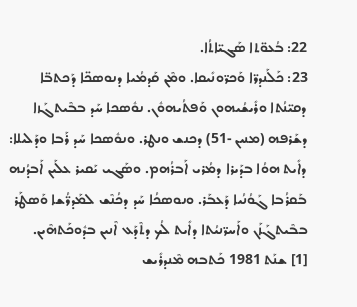22: ܒܳܥܘ̈ܬܐ ܣܰܓܝ̈ܐܬܳܐ.
23: ܟܰܠܰܢܕܪ̈ܐ ܘܰܟܪ̈ܘܢܺܝܩܐ. ܘܡܶܢ ܩܰܕܡܳܝܐ ܕܢܘܣܟ̈ܐ ܕܰܟܬܒ̈ܐ ܕܩܝ̈ܢܳܬܐ ܘܪܺܝܫܳܝܗܘܢ ܘܰܦܬܳܝܗܘܽܢ. ܢܘܽܣܟܐ ܚܰܕ ܒܒܶܝܬܓܰܙܐ ܕܫܰܪܦܗ (ܡܢܝܢ -51) ܕܟܢܫ ܘܢܛܪ. ܘܢܘܽܣܟܐ ܚܰܕ ܪܰܒܐ ܘܕܰܠܝܠܐ: ܕܐܺܝܬ ܗܘܳܐ ܒܕܰܝܪܐ ܕܡܳܪܝ ܐܰܒܪܳܗܡ. ܘܣܰܓܝ ܝܰܩܝܪ ܥܠܰܝܢ ܐܰܒܕܳܢܗ ܒܰܩܪܳܒܐ ܓܰܘܳܢܳܝܐ ܕܰܥܒܰܪ. ܘܢܘܣܟܳܐ ܚܰܕ ܕܟܳܢܶܫ ܠܡܰܕܪ̈ܳܫܐ ܘܰܣܛܰܪ ܒܒܶܝܬܓܰܙܰܢ ܘܐܰܚܪ̈ܢܝܳܬܐ ܕܐܺܝܬ ܠܳܟ ܕܬܶܕܰܥ ܐܶܢܝܢ ܒܕܽܘܟܰܬܗܶܝܢ.
[1] ܫܢܰܬ 1981 ܟܰܬܒܗ ܡܶܢܕܪܺܝܫ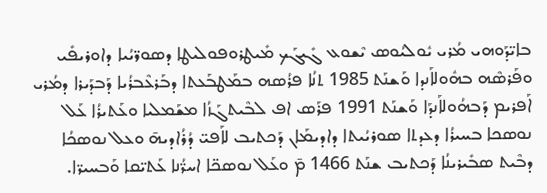ܒܐܝ̈ܕܰܘܗܝ ܡܳܪܝ ܝܽܘܠܝܳܘܣ ܝܶܫܘܥ ܓܺܝܓܰܟ ܡܺܝܛܪܘܦܘܠܝܛܐ ܕܣܘܪ̈ܝܳܝܐ ܕܐܘܪܝܦܺܝ ܘܦܰܪܣܶܗ ܒܗܽܘܠܐܰܢܕܐ ܘܰܫܢܰܬ 1985 ܬܢܳܐ ܦܪܳܣܗ ܒܡܰܛܒܰܥܬܐ ܕܒܰܪܥܶܒܪܳܝܐ ܕܰܒܕܰܝܪܐ ܕܡܳܪܝ ܐܰܦܪܝܡ ܕܰܒܗܳܘܠܐܰܢܕܰܐ ܘܰܫܢܰܬ 1991 ܦܪܰܣ ܐܦ ܠܒܶܝܬܓܰܙܳܐ ܡܫܰܡܠܝܐ ܘܥܰܬܝܪܳܐ ܥܰܠ ܢܘܣܟܐ ܒܚܝܪܳܐ ܕܥܕܬܐ ܣܘܪܝܳܝܬܐ ܕܐܕܝܡܰܐܢ ܕܰܟܬܝܒ ܠܐܰܦܝ̈ ܕܳܪܳܐܕܝܗ̄ ܘܥܠ ܢܘܣܟܳܐ ܕܒܶܝܬ ܣܒܺܝܪܝܢܳܐ ܕܰܟܬܝܒ ܫܢܰܬ 1466 ܡ̄ ܘܥܰܠ ܢܘܣܟ̈ܐ ܐܚܪ̈ܳܢܐ ܥܰܬܝ̈ܩܐ ܘܰܒܚܝܪ̈ܐ.